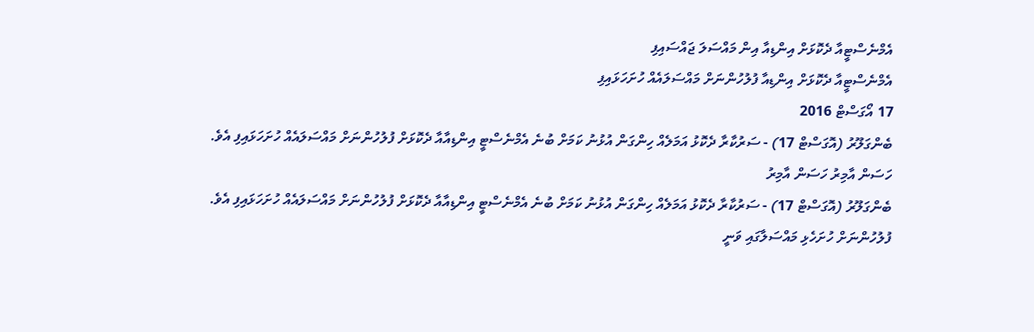އެމްނެސްޓީއާ ދެކޮޅަށް އިންޑިއާ އިން މައްސަލަ ޖައްސައިފި
އެމްނެސްޓީއާ ދެކޮޅަށް އިންޑިއާ ފުލުހުންނަށް މައްސަލައެއް ހުށަހަޅައިފި
17 އޯގަސްޓް 2016
ބެންގަލޫރު (އޮގަސްޓް 17) - ސަރުކާރާ ދެކޮޅު އަމަލެއް ހިންގަން އުޅުނު ކަމަށް ބުނެ އެމްނެސްޓީ އިންޑިއާއާ ދެކޮޅަށް ފުލުހުންނަށް މައްސަލައެއް ހުށަހަޅައިފި އެވެ.
ހަސަން އާމިރު ހަސަން އާމިރު
ބެންގަލޫރު (އޮގަސްޓް 17) - ސަރުކާރާ ދެކޮޅު އަމަލެއް ހިންގަން އުޅުނު ކަމަށް ބުނެ އެމްނެސްޓީ އިންޑިއާއާ ދެކޮޅަށް ފުލުހުންނަށް މައްސަލައެއް ހުށަހަޅައިފި އެވެ.
ފުލުހުންނަށް ހުށަހެޅި މައްސަލާގައި ވަނީ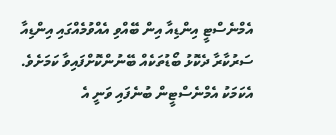އެމްނެސްޓީ އިންޑިއާ އިން ބޭއްވި އެއްވުމެއްގައި އިންޑިއާ ސަރުކާރާ ދެކޮޅު ބޯޑުތަކެއް ބޭނުންކޮށްފައިވާ ކަމަށެވެ. އެކަމަކު އެމްނެސްޓީން ބުނެފައި ވަނީ އެ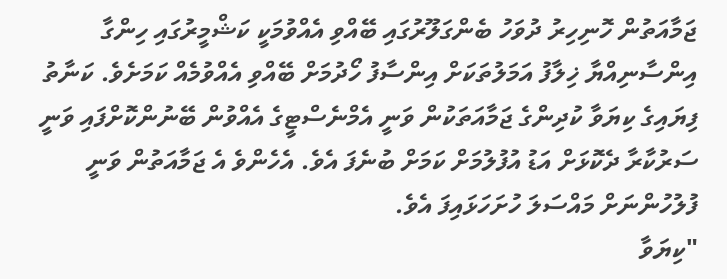ޖަމާއަތުން ހޮނިހިރު ދުވަހު ބެންގަލޫރުގައި ބޭއްވި އެއްވުމަކީ ކަޝްމީރުގައި ހިންގާ އިންސާނިއްޔާ ޚިލާފު އަމަލުތަކަށް އިންސާފު ހޯދުމަށް ބޭއްވި އެއްވުމެއް ކަމަށެވެ. ކަނާތު ފިޔައިގެ ކިޔަވާ ކުދިންގެ ޖަމާއަތަކުން ވަނީ އެމްނެސްޓީގެ އެއްވުން ބޭނުންކޮށްފައި ވަނީ ސަރުކާރާ ދެކޮޅަށް އަޑު އުފުލުމަށް ކަމަށް ބުނެފަ އެވެ. އެހެންވެ އެ ޖަމާއަތުން ވަނީ ފުލުހުންނަށް މައްސަލަ ހުށަހަޅައިފަ އެވެ.
"ކިޔަވާ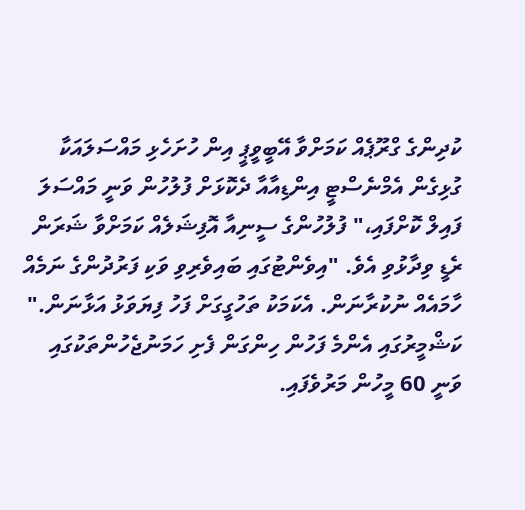ކުދިންގެ ގްރޫޕެއް ކަމަށްވާ އޭބީވީޕީ އިން ހުށަހެޅި މައްސަލައަކާ ގުޅިގެން އެމްނެސްޓީ އިންޑިއާއާ ދެކޮޅަށް ފުލުހުން ވަނީ މައްސަލަ ފައިލް ކޮށްފައި،" ފުލުހުންގެ ސީނިއާ އޮފިޝަލެއް ކަމަށްވާ ޝަރަން ރެޑީ ވިދާޅުވި އެވެ. "އިވެންޓުގައި ބައިވެރިވި ވަކި ފަރުދުންގެ ނަމެއް ހާމައެއް ނުކުރާނަން. އެކަމަކު ތަހުގީގަށް ފަހު ފިޔަވަޅު އަޅާނަން."
ކަޝްމީރުގައި އެންމެ ފަހުން ހިންގަން ފެށި ހަމަނުޖެހުންތަކުގައި ވަނީ 60 މީހުން މަރުވެފައި.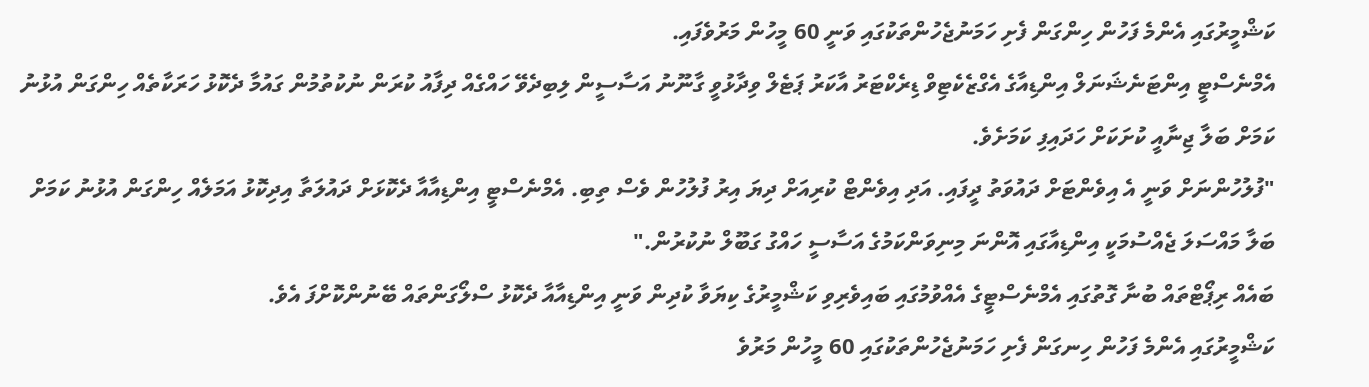ކަޝްމީރުގައި އެންމެ ފަހުން ހިންގަން ފެށި ހަމަނުޖެހުންތަކުގައި ވަނީ 60 މީހުން މަރުވެފައި.
އެމްނެސްޓީ އިންޓަނެޝަނަލް އިންޑިއާގެ އެގްޒެކެޓިވް ޑިރެކްޓަރު އާކަރު ޕަޓެލް ވިދާޅުވީ ގާނޫނު އަސާސީން ލިބިދެވޭ ހައްގެއް ދިފާއު ކުރަން ނުކުތުމުން ގައުމާ ދެކޮޅު ހަރަކާތެއް ހިންގަން އުޅުނު ކަމަށް ބަލާ ޖިނާއީ ކުށަކަށް ހަދައިފި ކަމަށެވެ.
"ފުލުހުންނަށް ވަނީ އެ އިވެންޓަށް ދައުވަތު ދީފައި. އަދި އިވެންޓް ކުރިއަށް ދިޔަ އިރު ފުލުހުން ވެސް ތިބި. އެމްނެސްޓީ އިންޑިއާއާ ދެކޮޅަށް ދައުލަތާ އިދިކޮޅު އަމަލެއް ހިންގަން އުޅުނު ކަމަށް ބަލާ މައްސަލަ ޖެއްސުމަކީ އިންޑިއާގައި އޮންނަ މިނިވަންކަމުގެ އަސާސީ ހައްގު ގަބޫލް ނުކުރުން."
ބައެއް ރިޕޯޓްތައް ބުނާ ގޮތުގައި އެމްނެސްޓީގެ އެއްވުމުގައި ބައިވެރިވި ކަޝްމީރުގެ ކިޔަވާ ކުދިން ވަނީ އިންޑިއާއާ ދެކޮޅު ސްލޯގަންތައް ބޭނުންކޮށްފަ އެވެ.
ކަޝްމީރުގައި އެންމެ ފަހުން ހިނގަން ފެށި ހަމަނުޖެހުންތަކުގައި 60 މީހުން މަރުވެ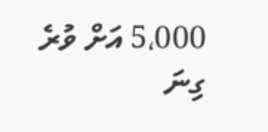5،000 އަށް ވުރެ ގިނަ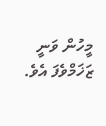މީހުން ވަނީ ޒަޚަމްވެފަ އެވެ.